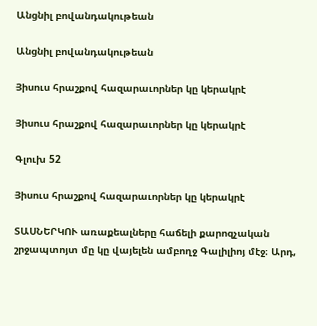Անցնիլ բովանդակութեան

Անցնիլ բովանդակութեան

Յիսուս հրաշքով հազարաւորներ կը կերակրէ

Յիսուս հրաշքով հազարաւորներ կը կերակրէ

Գլուխ 52

Յիսուս հրաշքով հազարաւորներ կը կերակրէ

ՏԱՍՆԵՐԿՈՒ առաքեալները հաճելի քարոզչական շրջապտոյտ մը կը վայելեն ամբողջ Գալիլիոյ մէջ։ Արդ,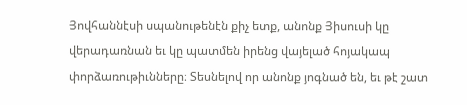Յովհաննէսի սպանութենէն քիչ ետք, անոնք Յիսուսի կը վերադառնան եւ կը պատմեն իրենց վայելած հոյակապ փորձառութիւնները։ Տեսնելով որ անոնք յոգնած են, եւ թէ շատ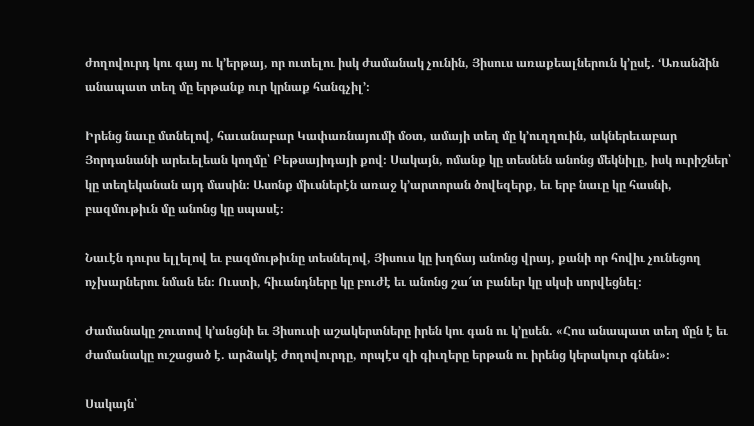ժողովուրդ կու գայ ու կ’երթայ, որ ուտելու իսկ ժամանակ չունին, Յիսուս առաքեալներուն կ’ըսէ. ‘Առանձին անապատ տեղ մը երթանք ուր կրնաք հանգչիլ’։

Իրենց նաւը մտնելով, հաւանաբար Կափառնայումի մօտ, ամայի տեղ մը կ’ուղղուին, ակներեւաբար Յորդանանի արեւելեան կողմը՝ Բեթսայիդայի քով։ Սակայն, ոմանք կը տեսնեն անոնց մեկնիլը, իսկ ուրիշներ՝ կը տեղեկանան այդ մասին։ Ասոնք միւսներէն առաջ կ’արտորան ծովեզերք, եւ երբ նաւը կը հասնի, բազմութիւն մը անոնց կը սպասէ։

Նաւէն դուրս ելլելով եւ բազմութիւնը տեսնելով, Յիսուս կը խղճայ անոնց վրայ, քանի որ հովիւ չունեցող ոչխարներու նման են։ Ուստի, հիւանդները կը բուժէ եւ անոնց շա՜տ բաներ կը սկսի սորվեցնել։

Ժամանակը շուտով կ’անցնի եւ Յիսուսի աշակերտները իրեն կու գան ու կ’ըսեն. «Հոս անապատ տեղ մըն է եւ ժամանակը ուշացած է. արձակէ ժողովուրդը, որպէս զի գիւղերը երթան ու իրենց կերակուր գնեն»։

Սակայն՝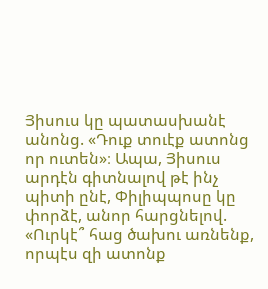Յիսուս կը պատասխանէ անոնց. «Դուք տուէք ատոնց որ ուտեն»։ Ապա, Յիսուս արդէն գիտնալով թէ ինչ պիտի ընէ, Փիլիպպոսը կը փորձէ, անոր հարցնելով. «Ուրկէ՞ հաց ծախու առնենք, որպէս զի ատոնք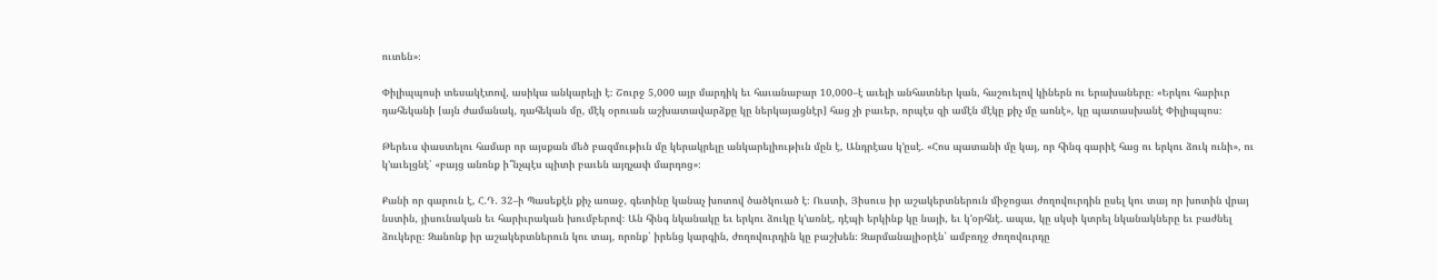ուտեն»։

Փիլիպպոսի տեսակէտով, ասիկա անկարելի է։ Շուրջ 5,000 այր մարդիկ եւ հաւանաբար 10,000–է աւելի անհատներ կան, հաշուելով կիներն ու երախաները։ «Երկու հարիւր դահեկանի [այն ժամանակ, դահեկան մը, մէկ օրուան աշխատավարձքը կը ներկայացնէր] հաց չի բաւեր, որպէս զի ամէն մէկը քիչ մը առնէ», կը պատասխանէ Փիլիպպոս։

Թերեւս փաստելու համար որ այսքան մեծ բազմութիւն մը կերակրելը անկարելիութիւն մըն է, Անդրէաս կ’ըսէ. «Հոս պատանի մը կայ, որ հինգ գարիէ հաց ու երկու ձուկ ունի», ու կ’աւելցնէ՝ «բայց անոնք ի՞նչպէս պիտի բաւեն այդչափ մարդոց»։

Քանի որ գարուն է, Հ.Դ. 32–ի Պասեքէն քիչ առաջ, գետինը կանաչ խոտով ծածկուած է։ Ուստի, Յիսուս իր աշակերտներուն միջոցաւ ժողովուրդին ըսել կու տայ որ խոտին վրայ նստին, յիսունական եւ հարիւրական խումբերով։ Ան հինգ նկանակը եւ երկու ձուկը կ’առնէ, դէպի երկինք կը նայի, եւ կ’օրհնէ. ապա, կը սկսի կտրել նկանակները եւ բաժնել ձուկերը։ Զանոնք իր աշակերտներուն կու տայ, որոնք՝ իրենց կարգին, ժողովուրդին կը բաշխեն։ Զարմանալիօրէն՝ ամբողջ ժողովուրդը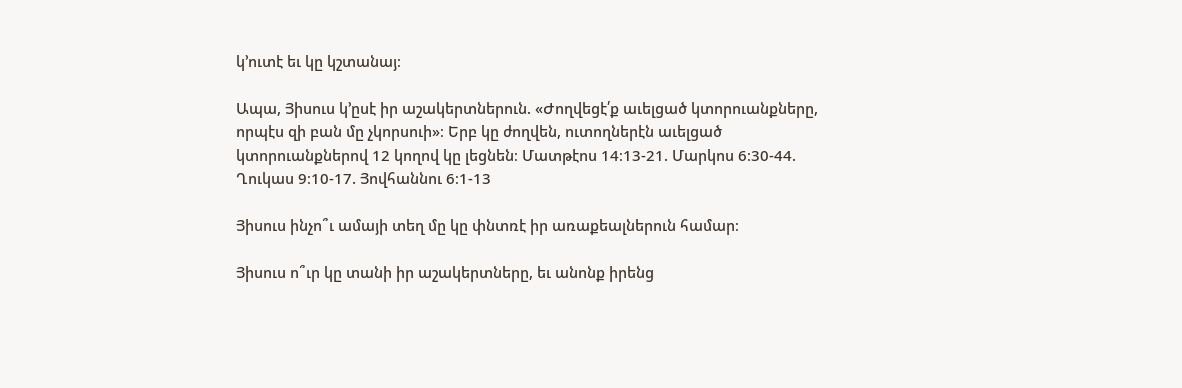կ’ուտէ եւ կը կշտանայ։

Ապա, Յիսուս կ’ըսէ իր աշակերտներուն. «Ժողվեցէ՛ք աւելցած կտորուանքները, որպէս զի բան մը չկորսուի»։ Երբ կը ժողվեն, ուտողներէն աւելցած կտորուանքներով 12 կողով կը լեցնեն։ Մատթէոս 14։13-21. Մարկոս 6։30-44. Ղուկաս 9։10-17. Յովհաննու 6։1-13

Յիսուս ինչո՞ւ ամայի տեղ մը կը փնտռէ իր առաքեալներուն համար։

Յիսուս ո՞ւր կը տանի իր աշակերտները, եւ անոնք իրենց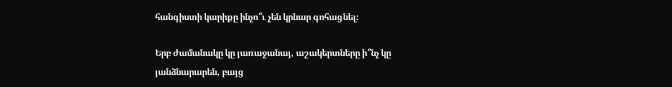հանգիստի կարիքը ինչո՞ւ չեն կրնար գոհացնել։

Երբ ժամանակը կը յառաջանայ, աշակերտները ի՞նչ կը յանձնարարեն, բայց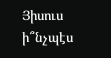Յիսուս ի՞նչպէս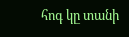հոգ կը տանի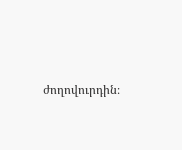ժողովուրդին։